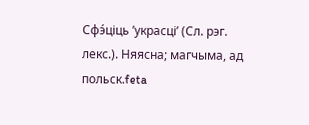Сфэ́ціць ’украсці’ (Сл. рэг. лекс.). Няясна; магчыма, ад польск.feta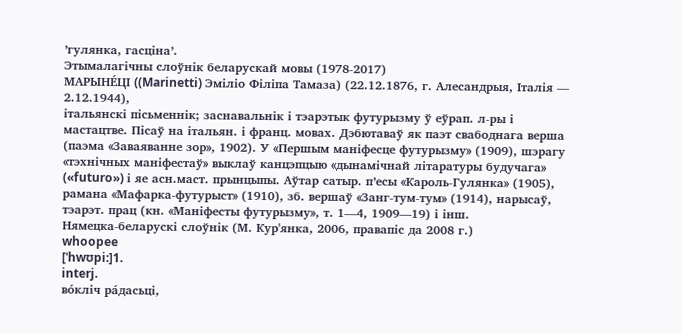’гулянка, гасціна’.
Этымалагічны слоўнік беларускай мовы (1978-2017)
МАРЫНЕ́ЦІ ((Marinetti) Эміліо Філіпа Тамаза) (22.12.1876, г. Алесандрыя, Італія — 2.12.1944),
італьянскі пісьменнік; заснавальнік і тэарэтык футурызму ў еўрап. л-ры і мастацтве. Пісаў на італьян. і франц. мовах. Дэбютаваў як паэт свабоднага верша (паэма «Заваяванне зор», 1902). У «Першым маніфесце футурызму» (1909), шэрагу «тэхнічных маніфестаў» выклаў канцэпцыю «дынамічнай літаратуры будучага» («futuro») і яе асн.маст. прынцыпы. Аўтар сатыр. п’есы «Кароль-Гулянка» (1905), рамана «Мафарка-футурыст» (1910), зб. вершаў «Занг-тум-тум» (1914), нарысаў, тэарэт. прац (кн. «Маніфесты футурызму», т. 1—4, 1909—19) і інш.
Нямецка-беларускі слоўнік (М. Кур'янка, 2006, правапіс да 2008 г.)
whoopee
[ˈhwʊpi:]1.
interj.
во́кліч ра́дасьці,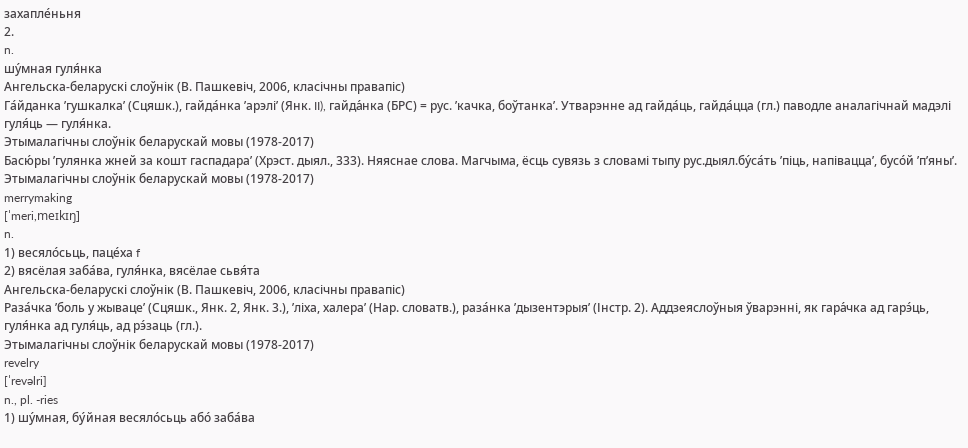захапле́ньня
2.
n.
шу́мная гуля́нка
Ангельска-беларускі слоўнік (В. Пашкевіч, 2006, класічны правапіс)
Га́йданка ’гушкалка’ (Сцяшк.), гайда́нка ’арэлі’ (Янк. II), гайда́нка (БРС) = рус. ’качка, боўтанка’. Утварэнне ад гайда́ць, гайда́цца (гл.) паводле аналагічнай мадэлі гуля́ць — гуля́нка.
Этымалагічны слоўнік беларускай мовы (1978-2017)
Басю́ры ’гулянка жней за кошт гаспадара’ (Хрэст. дыял., 333). Няяснае слова. Магчыма, ёсць сувязь з словамі тыпу рус.дыял.бу́са́ть ’піць, напівацца’, бусо́й ’п’яны’.
Этымалагічны слоўнік беларускай мовы (1978-2017)
merrymaking
[ˈmeri,meɪkɪŋ]
n.
1) весяло́сьць, паце́ха f
2) вясёлая заба́ва, гуля́нка, вясёлае сьвя́та
Ангельска-беларускі слоўнік (В. Пашкевіч, 2006, класічны правапіс)
Раза́чка ’боль у жываце’ (Сцяшк., Янк. 2, Янк. 3.), ’ліха, халера’ (Нар. словатв.), раза́нка ’дызентэрыя’ (Інстр. 2). Аддзеяслоўныя ўварэнні, як гара́чка ад гарэ́ць, гуля́нка ад гуля́ць, ад рэ́заць (гл.).
Этымалагічны слоўнік беларускай мовы (1978-2017)
revelry
[ˈrevəlri]
n., pl. -ries
1) шу́мная, бу́йная весяло́сьць або́ заба́ва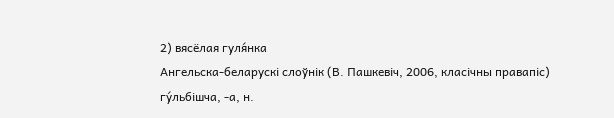2) вясёлая гуля́нка
Ангельска-беларускі слоўнік (В. Пашкевіч, 2006, класічны правапіс)
гу́льбішча, ‑а, н.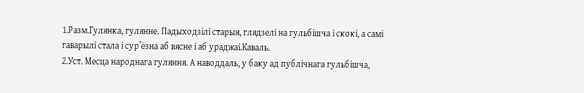1.Разм.Гулянка, гулянне. Падыходзілі старыя, глядзелі на гульбішча і скокі, а самі гаварылі стала і сур’ёзна аб вясне і аб ураджаі.Каваль.
2.Уст. Месца народнага гуляння. А наводдаль, у баку ад публічнага гульбішча,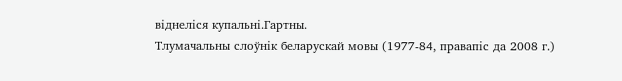віднеліся купальні.Гартны.
Тлумачальны слоўнік беларускай мовы (1977-84, правапіс да 2008 г.)